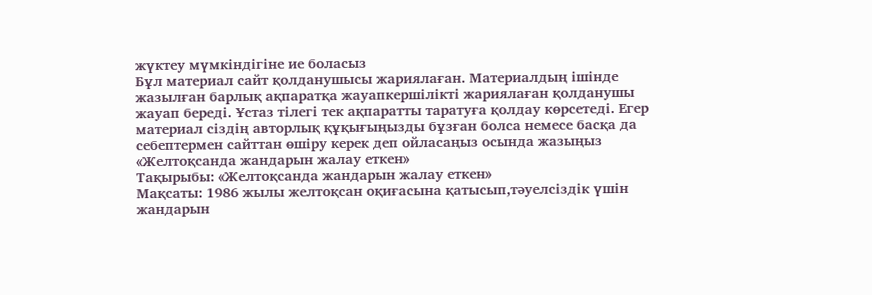жүктеу мүмкіндігіне ие боласыз
Бұл материал сайт қолданушысы жариялаған. Материалдың ішінде жазылған барлық ақпаратқа жауапкершілікті жариялаған қолданушы жауап береді. Ұстаз тілегі тек ақпаратты таратуға қолдау көрсетеді. Егер материал сіздің авторлық құқығыңызды бұзған болса немесе басқа да себептермен сайттан өшіру керек деп ойласаңыз осында жазыңыз
«Желтоқсанда жандарын жалау еткен»
Тақырыбы: «Желтоқсанда жандарын жалау еткен»
Мақсаты: 1986 жылы желтоқсан оқиғасына қатысып,тәуелсіздік үшін жандарын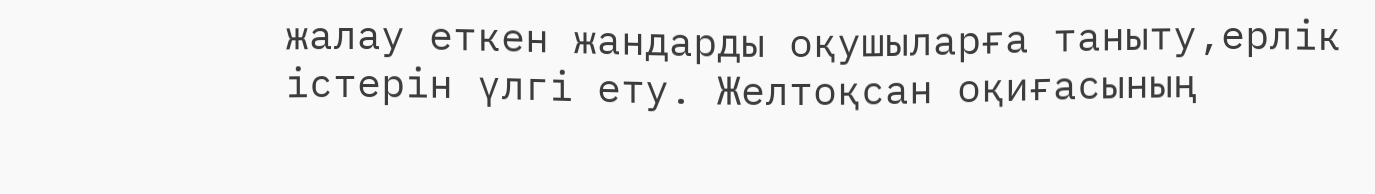жалау еткен жандарды оқушыларға таныту,ерлік істерін үлгі ету. Желтоқсан оқиғасының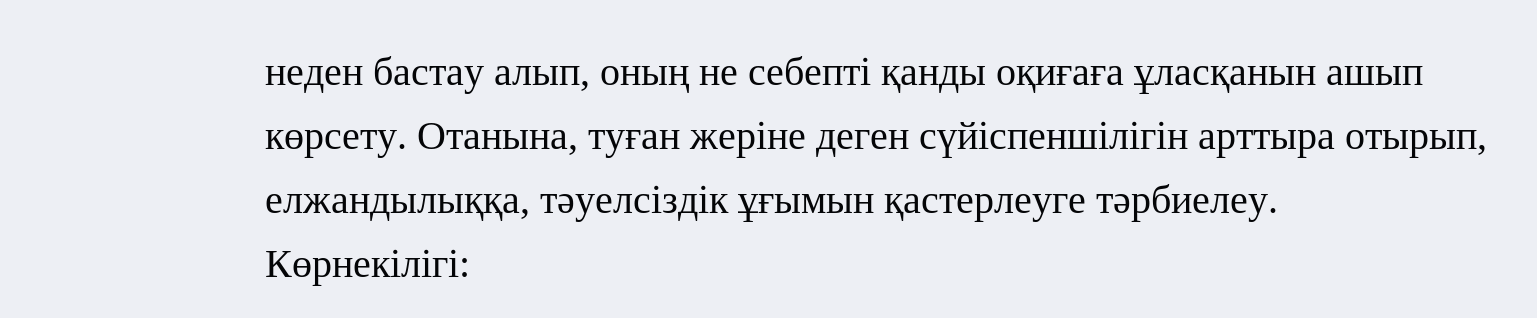неден бастау алып, оның не себепті қанды оқиғаға ұласқанын ашып көрсету. Отанына, туған жеріне деген сүйіспеншілігін арттыра отырып, елжандылыққа, тәуелсіздік ұғымын қастерлеуге тәрбиелеу.
Көрнекілігі: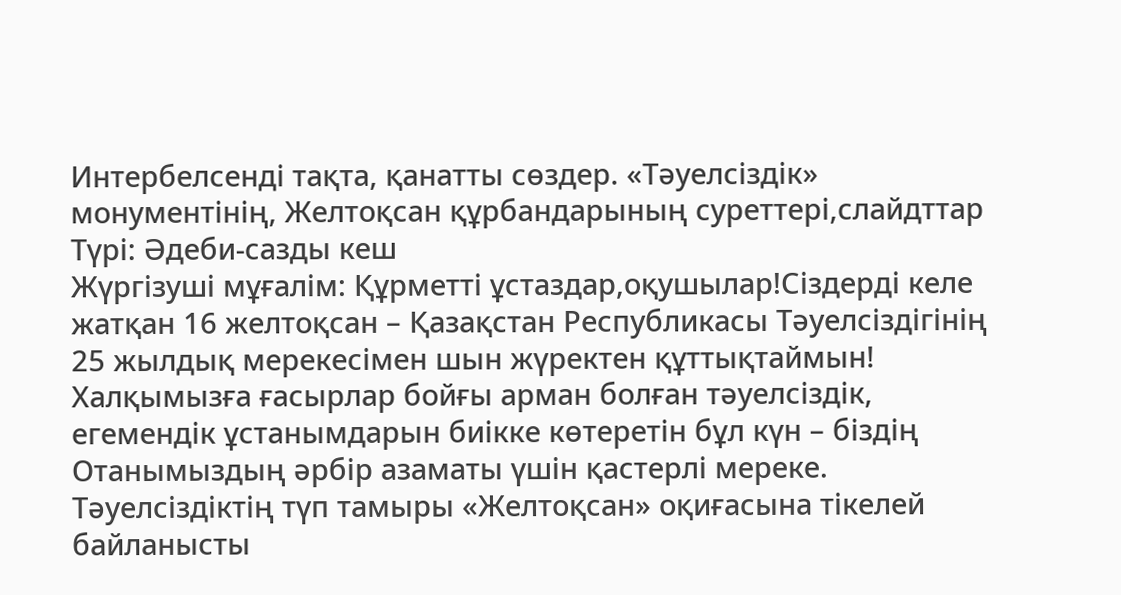Интербелсенді тақта, қанатты сөздер. «Тәуелсіздік» монументінің, Желтоқсан құрбандарының суреттері,слайдттар
Түрі: Әдеби-сазды кеш
Жүргізуші мұғалім: Құрметті ұстаздар,оқушылар!Сіздерді келе жатқан 16 желтоқсан – Қазақстан Республикасы Тәуелсіздігінің 25 жылдық мерекесімен шын жүректен құттықтаймын! Халқымызға ғасырлар бойғы арман болған тәуелсіздік, егемендік ұстанымдарын биікке көтеретін бұл күн – біздің Отанымыздың әрбір азаматы үшін қастерлі мереке.
Тәуелсіздіктің түп тамыры «Желтоқсан» оқиғасына тікелей байланысты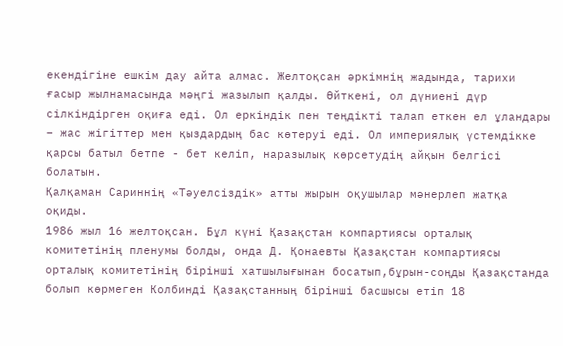екендігіне ешкім дау айта алмас. Желтоқсан әркімнің жадында, тарихи ғасыр жылнамасында мәңгі жазылып қалды. Өйткені, ол дүниені дүр сілкіндірген оқиға еді. Ол еркіндік пен теңдікті талап еткен ел ұландары – жас жігіттер мен қыздардың бас көтеруі еді. Ол империялық үстемдікке қарсы батыл бетпе - бет келіп, наразылық көрсетудің айқын белгісі болатын.
Қалқаман Сариннің «Тәуелсіздік» атты жырын оқушылар мәнерлеп жатқа оқиды.
1986 жыл 16 желтоқсан. Бұл күні Қазақстан компартиясы орталық комитетінің пленумы болды, онда Д. Қонаевты Қазақстан компартиясы орталық комитетінің бірінші хатшылығынан босатып,бұрын-соңды Қазақстанда болып көрмеген Колбинді Қазақстанның бірінші басшысы етіп 18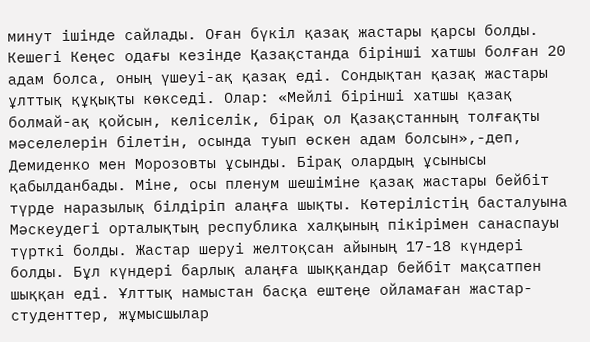минут ішінде сайлады. Оған бүкіл қазақ жастары қарсы болды. Кешегі Кеңес одағы кезінде Қазақстанда бірінші хатшы болған 20 адам болса, оның үшеуі-ақ қазақ еді. Сондықтан қазақ жастары ұлттық құқықты көкседі. Олар: «Мейлі бірінші хатшы қазақ болмай-ақ қойсын, келіселік, бірақ ол Қазақстанның толғақты мәселелерін білетін, осында туып өскен адам болсын»,-деп, Демиденко мен Морозовты ұсынды. Бірақ олардың ұсынысы қабылданбады. Міне, осы пленум шешіміне қазақ жастары бейбіт түрде наразылық білдіріп алаңға шықты. Көтерілістің басталуына Мәскеудегі орталықтың республика халқының пікірімен санаспауы түрткі болды. Жастар шеруі желтоқсан айының 17-18 күндері болды. Бұл күндері барлық алаңға шыққандар бейбіт мақсатпен шыққан еді. Ұлттық намыстан басқа ештеңе ойламаған жастар-студенттер, жұмысшылар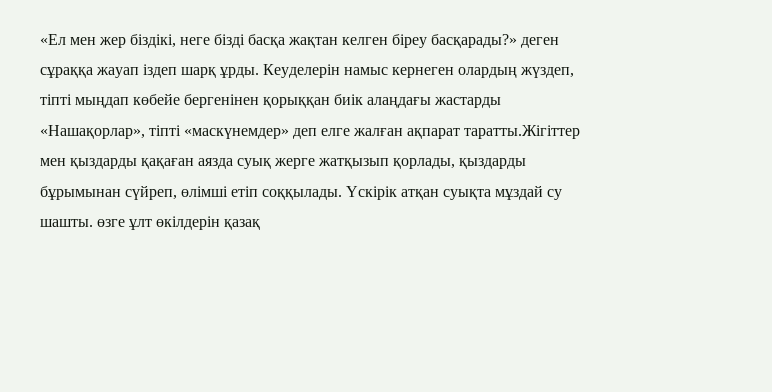«Ел мен жер біздікі, неге бізді басқа жақтан келген біреу басқарады?» деген сұраққа жауап іздеп шарқ ұрды. Кеуделерін намыс кернеген олардың жүздеп, тіпті мыңдап көбейе бергенінен қорыққан биік алаңдағы жастарды «Нашақорлар», тіпті «маскүнемдер» деп елге жалған ақпарат таратты.Жігіттер мен қыздарды қақаған аязда суық жерге жатқызып қорлады, қыздарды бұрымынан сүйреп, өлімші етіп соққылады. Үскірік атқан суықта мұздай су шашты. өзге ұлт өкілдерін қазақ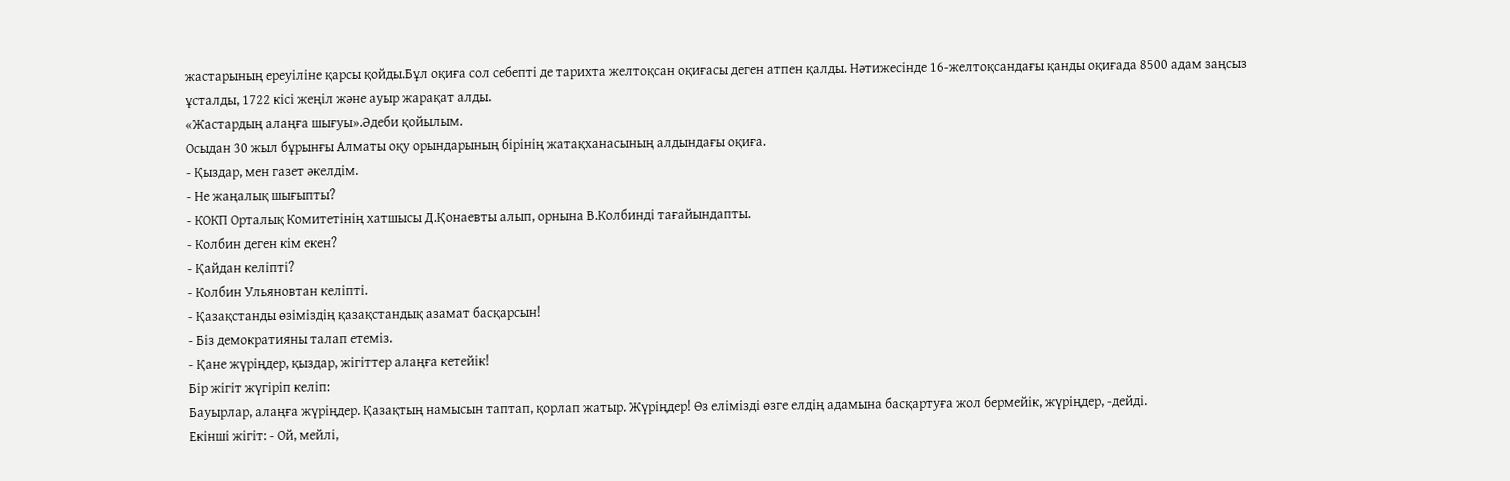жастарының ереуіліне қарсы қойды.Бұл оқиға сол себепті де тарихта желтоқсан оқиғасы деген атпен қалды. Нәтижесінде 16-желтоқсандағы қанды оқиғада 8500 адам заңсыз ұсталды, 1722 кісі жеңіл және ауыр жарақат алды.
«Жастардың алаңға шығуы».Әдеби қойылым.
Осыдан 30 жыл бұрынғы Алматы оқу орындарының бірінің жатақханасының алдындағы оқиға.
- Қыздар, мен газет әкелдім.
- Не жаңалық шығыпты?
- КОКП Орталық Комитетінің хатшысы Д.Қонаевты алып, орнына В.Колбинді тағайындапты.
- Колбин деген кім екен?
- Қайдан келіпті?
- Колбин Ульяновтан келіпті.
- Қазақстанды өзіміздің қазақстандық азамат басқарсын!
- Біз демократияны талап етеміз.
- Қане жүріңдер, қыздар, жігіттер алаңға кетейік!
Бір жігіт жүгіріп келіп:
Бауырлар, алаңға жүріңдер. Қазақтың намысын таптап, қорлап жатыр. Жүріңдер! Өз елімізді өзге елдің адамына басқартуға жол бермейік, жүріңдер, -дейді.
Екінші жігіт: - Ой, мейлі,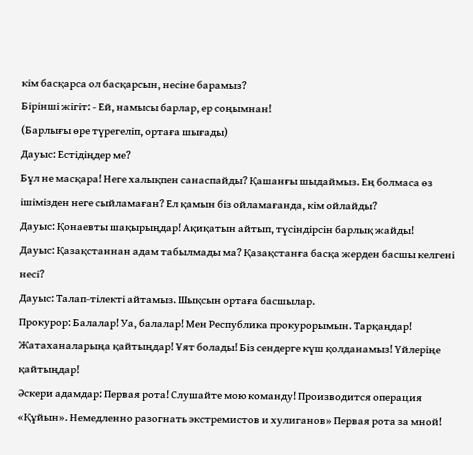кім басқарса ол басқарсын, несіне барамыз?
Бірінші жігіт: - Ей, намысы барлар, ер соңымнан!
(Барлығы өре түрегеліп, ортаға шығады)
Дауыс: Естідіңдер ме?
Бұл не масқара! Неге халықпен санаспайды? Қашанғы шыдаймыз. Ең болмаса өз ішімізден неге сыйламаған? Ел қамын біз ойламағанда, кім ойлайды?
Дауыс: Қонаевты шақырыңдар! Ақиқатын айтып, түсіндірсін барлық жайды!
Дауыс: Қазақстаннан адам табылмады ма? Қазақстанға басқа жерден басшы келгені несі?
Дауыс: Талап-тілекті айтамыз. Шықсын ортаға басшылар.
Прокурор: Балалар! Уа, балалар! Мен Республика прокурорымын. Тарқаңдар! Жатаханаларыңа қайтыңдар! Ұят болады! Біз сендерге күш қолданамыз! Үйлеріңе қайтыңдар!
Әскери адамдар: Первая рота! Слушайте мою команду! Производится операция «Құйын». Немедленно разогнать экстремистов и хулиганов» Первая рота за мной!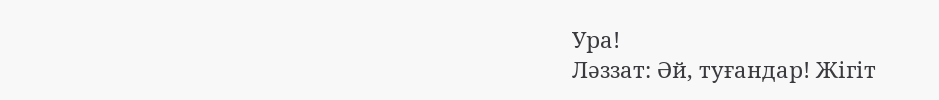Ура!
Ләззат: Әй, туғандар! Жігіт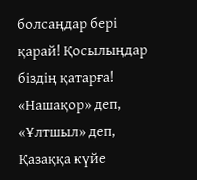болсаңдар бері қарай! Қосылыңдар біздің қатарға!
«Нашақор» деп, «Ұлтшыл» деп,
Қазаққа күйе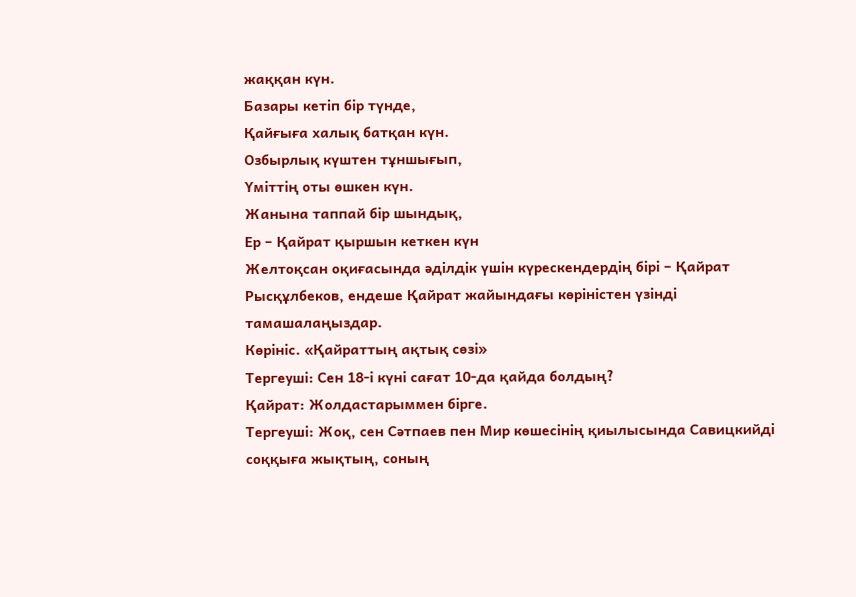жаққан күн.
Базары кетіп бір түнде,
Қайғыға халық батқан күн.
Озбырлық күштен тұншығып,
Үміттің оты өшкен күн.
Жанына таппай бір шындық,
Ер – Қайрат қыршын кеткен күн
Желтоқсан оқиғасында әділдік үшін күрескендердің бірі – Қайрат Рысқұлбеков, ендеше Қайрат жайындағы көріністен үзінді тамашалаңыздар.
Көрініс. «Қайраттың ақтық сөзі»
Тергеуші: Сен 18-і күні сағат 10-да қайда болдың?
Қайрат: Жолдастарыммен бірге.
Тергеуші: Жоқ, сен Сәтпаев пен Мир көшесінің қиылысында Савицкийді соққыға жықтың, соның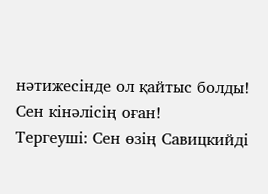нәтижесінде ол қайтыс болды! Сен кінәлісің оған!
Тергеуші: Сен өзің Савицкийді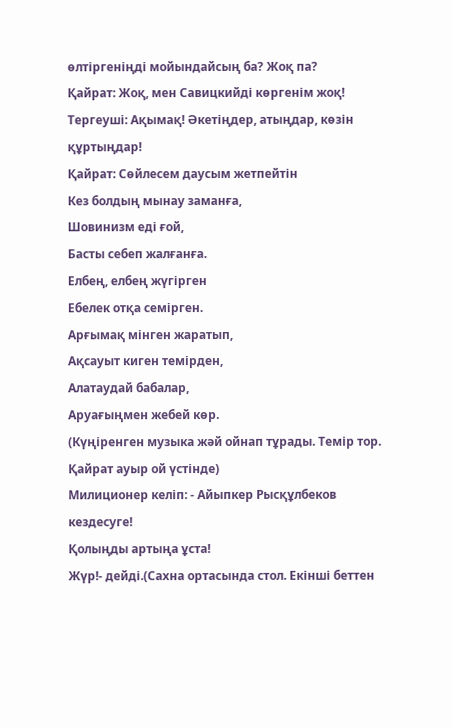өлтіргеніңді мойындайсың ба? Жоқ па?
Қайрат: Жоқ, мен Савицкийді көргенім жоқ!
Тергеуші: Ақымақ! Әкетіңдер, атыңдар, көзін құртыңдар!
Қайрат: Сөйлесем даусым жетпейтін
Кез болдың мынау заманға,
Шовинизм еді ғой,
Басты себеп жалғанға.
Елбең, елбең жүгірген
Ебелек отқа семірген.
Арғымақ мінген жаратып,
Ақсауыт киген темірден,
Алатаудай бабалар,
Аруағыңмен жебей көр.
(Күңіренген музыка жәй ойнап тұрады. Темір тор. Қайрат ауыр ой үстінде)
Милиционер келіп: - Айыпкер Рысқұлбеков кездесуге!
Қолыңды артыңа ұста!
Жүр!- дейді.(Сахна ортасында стол. Екінші беттен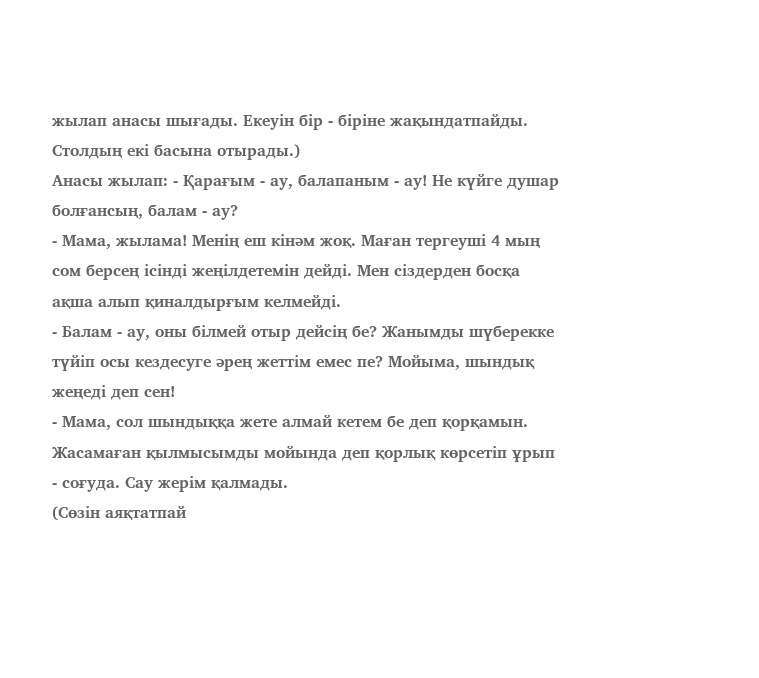жылап анасы шығады. Екеуін бір - біріне жақындатпайды. Столдың екі басына отырады.)
Анасы жылап: - Қарағым - ау, балапаным - ау! Не күйге душар болғансың, балам - ау?
- Мама, жылама! Менің еш кінәм жоқ. Маған тергеуші 4 мың сом берсең ісінді жеңілдетемін дейді. Мен сіздерден босқа ақша алып қиналдырғым келмейді.
- Балам - ау, оны білмей отыр дейсің бе? Жанымды шүберекке түйіп осы кездесуге әрең жеттім емес пе? Мойыма, шындық жеңеді деп сен!
- Мама, сол шындыққа жете алмай кетем бе деп қорқамын. Жасамаған қылмысымды мойында деп қорлық көрсетіп ұрып - соғуда. Сау жерім қалмады.
(Сөзін аяқтатпай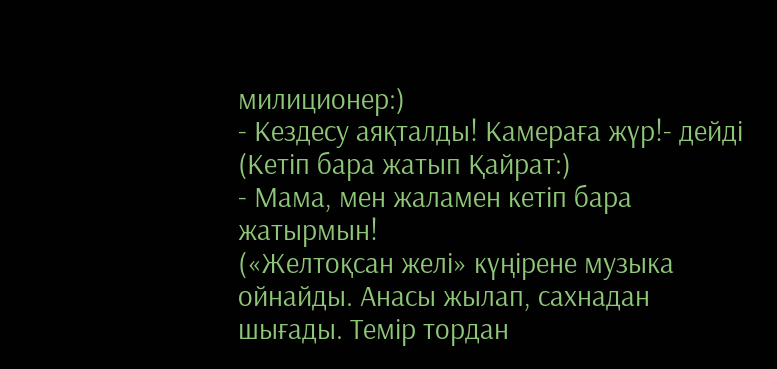милиционер:)
- Кездесу аяқталды! Камераға жүр!- дейді
(Кетіп бара жатып Қайрат:)
- Мама, мен жаламен кетіп бара жатырмын!
(«Желтоқсан желі» күңірене музыка ойнайды. Анасы жылап, сахнадан шығады. Темір тордан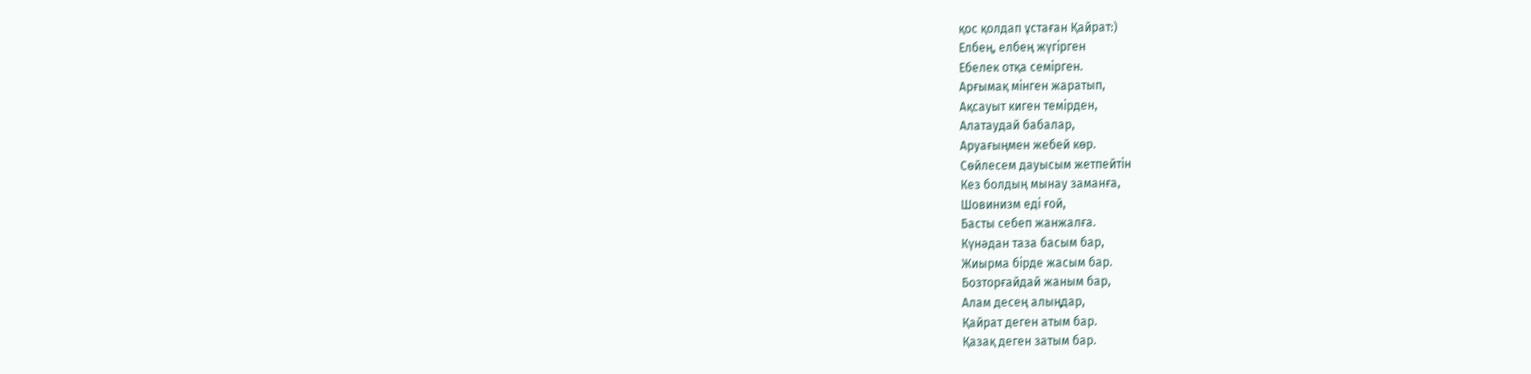қос қолдап ұстаған Қайрат:)
Елбең, елбең жүгірген
Ебелек отқа семірген.
Арғымақ мінген жаратып,
Ақсауыт киген темірден,
Алатаудай бабалар,
Аруағыңмен жебей көр.
Сөйлесем дауысым жетпейтін
Кез болдың мынау заманға,
Шовинизм еді ғой,
Басты себеп жанжалға.
Күнәдан таза басым бар,
Жиырма бірде жасым бар.
Бозторғайдай жаным бар,
Алам десең алыңдар,
Қайрат деген атым бар.
Қазақ деген затым бар.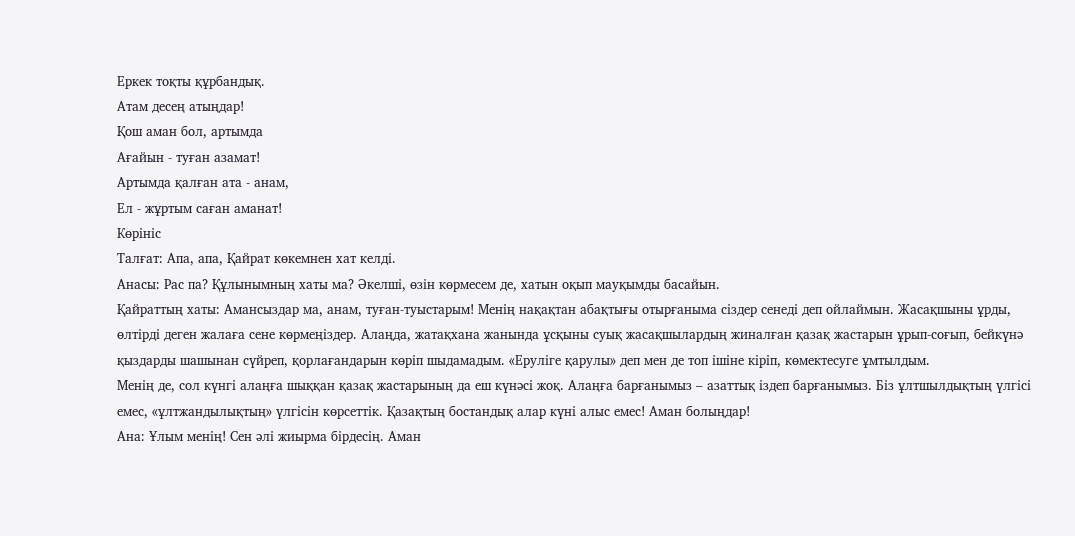Еркек тоқты құрбандық.
Атам десең атыңдар!
Қош аман бол, артымда
Ағайын - туған азамат!
Артымда қалған ата - анам,
Ел - жұртым саған аманат!
Көрініс
Талғат: Апа, апа, Қайрат көкемнен хат келді.
Анасы: Рас па? Құлынымның хаты ма? Әкелші, өзін көрмесем де, хатын оқып мауқымды басайын.
Қайраттың хаты: Амансыздар ма, анам, туған-туыстарым! Менің нақақтан абақтығы отырғаныма сіздер сенеді деп ойлаймын. Жасақшыны ұрды, өлтірді деген жалаға сене көрмеңіздер. Алаңда, жатақхана жанында ұсқыны суық жасақшылардың жиналған қазақ жастарын ұрып-соғып, бейкүнә қыздарды шашынан сүйреп, қорлағандарын көріп шыдамадым. «Еруліге қарулы» деп мен де топ ішіне кіріп, көмектесуге ұмтылдым.
Менің де, сол күнгі алаңға шыққан қазақ жастарының да еш күнәсі жоқ. Алаңға барғанымыз – азаттық іздеп барғанымыз. Біз ұлтшылдықтың үлгісі емес, «ұлтжандылықтың» үлгісін көрсеттік. Қазақтың бостандық алар күні алыс емес! Аман болыңдар!
Ана: Ұлым менің! Сен әлі жиырма бірдесің. Аман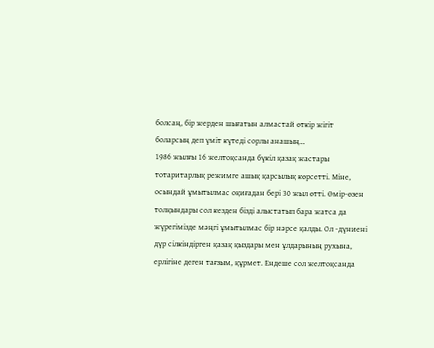болсаң, бір жерден шығатын алмастай өткір жігіт боларсың деп үміт күтеді сорлы анашың…
1986 жылғы 16 желтоқсанда бүкіл қазақ жастары тотаритарлық режимге ашық қарсылық көрсетті. Міне, осындай ұмытылмас оқиғадан бері 30 жыл өтті. Өмір-өзен толқындары сол кезден бізді алыстатып бара жатса да жүрегімізде мәңгі ұмытылмас бір нәрсе қалды. Ол -дүниені дүр сілкіндірген қазақ қыздары мен ұлдарының рухына, ерлігіне деген тағзым, құрмет. Ендеше сол желтоқсанда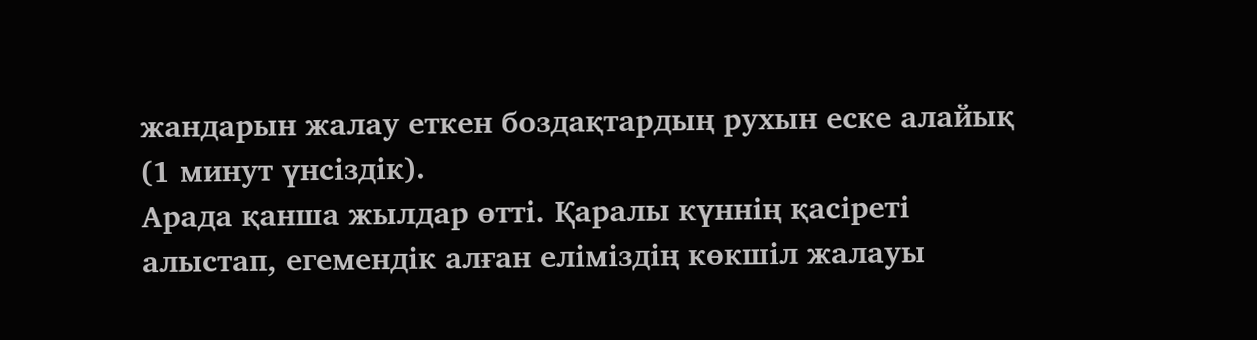жандарын жалау еткен боздақтардың рухын еске алайық (1 минут үнсіздік).
Арада қанша жылдар өтті. Қаралы күннің қасіреті алыстап, егемендік алған еліміздің көкшіл жалауы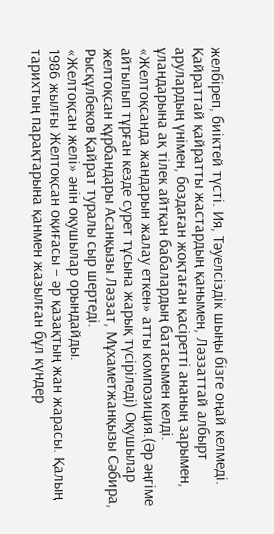желбіреп, биіктей түсті. Ия, Тәуелсіздік шыңы бізге оңай келмеді. Қайраттай қайратты жастардың қанымен, Ләззаттай албырт арулардың үнімен, боздаған жоқтаған қасіретті ананың зарымен, ұландарына ақ тілек айтқан бабалардың батасымен келді.
«Желтоқсанда жандарын жалау еткен» атты композиция.(Әр әңгіме айтылып тұрған кезде сурет тұсына жарық түсіріледі) Оқушылар желтоқсан құрбандары Асанқызы Ләззат, Мұхаметжанқызы Сәбира, Рысқұлбеков Қайрат туралы сыр шертеді.
«Желтоқсан желі» әнін оқушылар орындайды.
1986 жылғы Желтоқсан оқиғасы – әр қазақтың жан жарасы. Қалың тарихтың парақтарына қанмен жазылған бұл күндер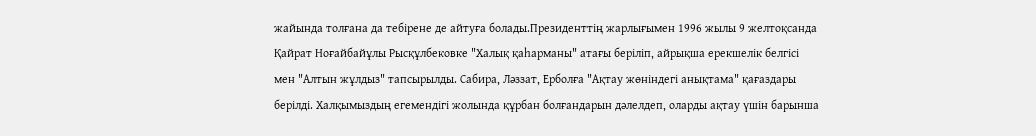жайында толғана да тебірене де айтуға болады.Президенттің жарлығымен 1996 жылы 9 желтоқсанда Қайрат Ноғайбайұлы Рысқұлбековке "Халық қаһарманы" атағы беріліп, айрықша ерекшелік белгісі мен "Алтын жұлдыз" тапсырылды. Сабира, Ләззат, Ерболға "Ақтау жөніндегі анықтама" қағаздары берілді. Халқымыздың егемендігі жолында құрбан болғандарын дәлелдеп, оларды ақтау үшін барынша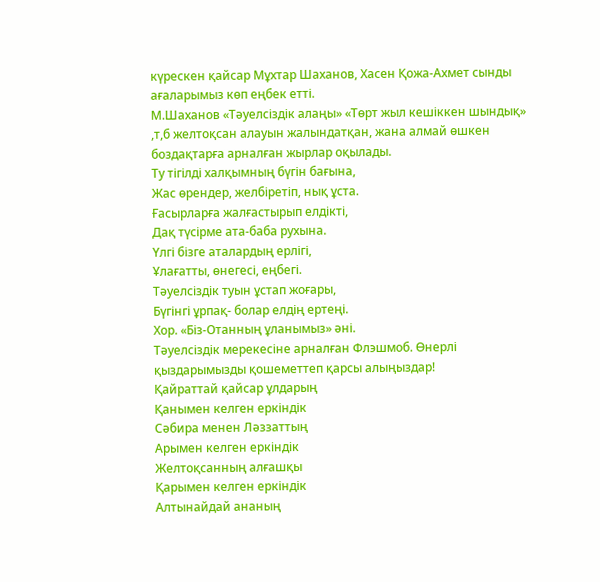күрескен қайсар Мұхтар Шаханов, Хасен Қожа-Ахмет сынды ағаларымыз көп еңбек етті.
М.Шаханов «Тәуелсіздік алаңы» «Төрт жыл кешіккен шындық» ,т,б желтоқсан алауын жалындатқан, жана алмай өшкен боздақтарға арналған жырлар оқылады.
Ту тігілді халқымның бүгін бағына,
Жас өрендер, желбіретіп, нық ұста.
Ғасырларға жалғастырып елдікті,
Дақ түсірме ата-баба рухына.
Үлгі бізге аталардың ерлігі,
Ұлағатты, өнегесі, еңбегі.
Тәуелсіздік туын ұстап жоғары,
Бүгінгі ұрпақ- болар елдің ертеңі.
Хор. «Біз-Отанның ұланымыз» әні.
Тәуелсіздік мерекесіне арналған Флэшмоб. Өнерлі қыздарымызды қошеметтеп қарсы алыңыздар!
Қайраттай қайсар ұлдарың
Қанымен келген еркіндік
Сәбира менен Ләззаттың
Арымен келген еркіндік
Желтоқсанның алғашқы
Қарымен келген еркіндік
Алтынайдай ананың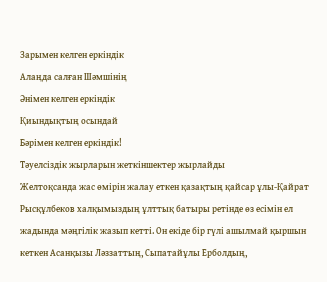Зарымен келген еркіндік
Алаңда салған Шәмшінің
Әнімен келген еркіндік
Қиындықтың осындай
Бәрімен келген еркіндік!
Тәуелсіздік жырларын жеткіншектер жырлайды
Желтоқсанда жас өмірін жалау еткен қазақтың қайсар ұлы-Қайрат Рысқұлбеков халқымыздың ұлттық батыры ретінде өз есімін ел жадында мәңгілік жазып кетті. Он екіде бір гүлі ашылмай қыршын кеткен Асанқызы Ләззаттың, Сыпатайұлы Ерболдың,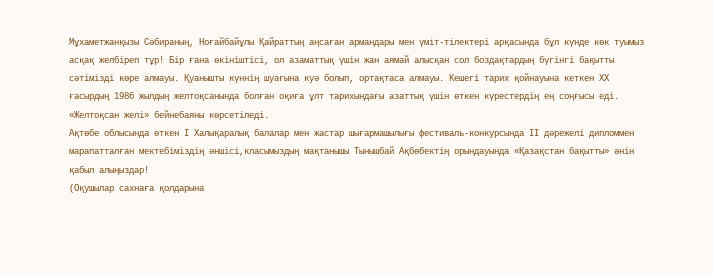Мұхаметжанқызы Сәбираның, Ноғайбайұлы Қайраттың аңсаған армандары мен үміт-тілектері арқасында бұл күнде көк туымыз асқақ желбіреп тұр! Бір ғана өкініштісі, ол азаматтық үшін жан аямай алысқан сол боздақтардың бүгінгі бақытты сәтімізді көре алмауы. Қуанышты күннің шуағына куә болып, ортақтаса алмауы. Кешегі тарих қойнауына кеткен ХХ ғасырдың 1986 жылдың желтоқсанында болған оқиға ұлт тарихындағы азаттық үшін өткен күрестердің ең соңғысы еді.
«Желтоқсан желі» бейнебаяны көрсетіледі.
Ақтөбе облысында өткен І Халықаралық балалар мен жастар шығармашылығы фестиваль-конкурсында ІІ дәрежелі дипломмен марапатталған мектебіміздің әншісі,класымыздың мақтанышы Тынышбай Ақбөбектің орындауында «Қазақстан бақытты» әнін қабыл алыңыздар!
(Оқушылар сахнаға қолдарына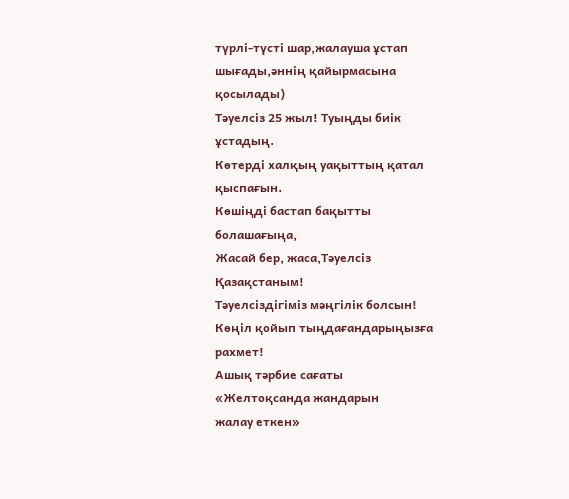түрлі-түсті шар,жалауша ұстап шығады,әннің қайырмасына қосылады)
Тәуелсіз 25 жыл! Туыңды биік ұстадың.
Көтерді халқың уақыттың қатал қыспағын.
Көшіңді бастап бақытты болашағыңа,
Жасай бер, жаса,Тәуелсіз Қазақстаным!
Тәуелсіздігіміз мәңгілік болсын! Көңіл қойып тыңдағандарыңызға рахмет!
Ашық тәрбие сағаты
«Желтоқсанда жандарын
жалау еткен»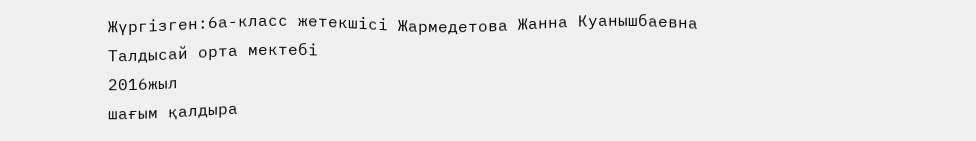Жүргізген:6а-класс жетекшісі Жармедетова Жанна Куанышбаевна
Талдысай орта мектебі
2016жыл
шағым қалдыра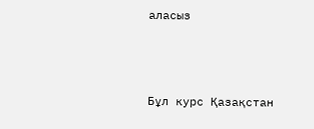аласыз



Бұл курс Қазақстан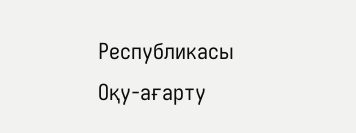Республикасы Оқу-ағарту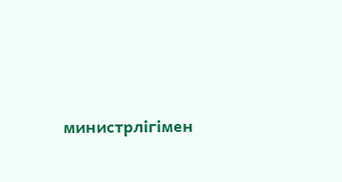министрлігімен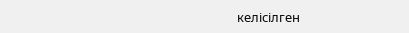келісілген